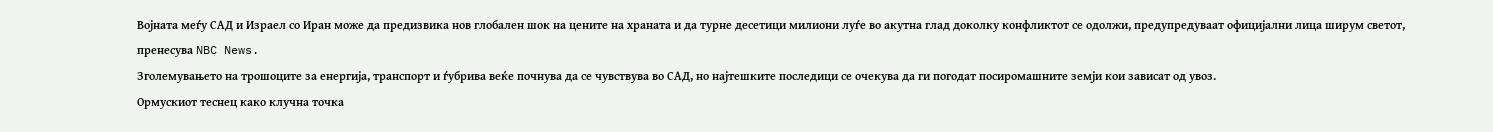Војната меѓу САД и Израел со Иран може да предизвика нов глобален шок на цените на храната и да турне десетици милиони луѓе во акутна глад доколку конфликтот се одолжи, предупредуваат официјални лица ширум светот, пренесува NBC News.
Зголемувањето на трошоците за енергија, транспорт и ѓубрива веќе почнува да се чувствува во САД, но најтешките последици се очекува да ги погодат посиромашните земји кои зависат од увоз.
Ормускиот теснец како клучна точка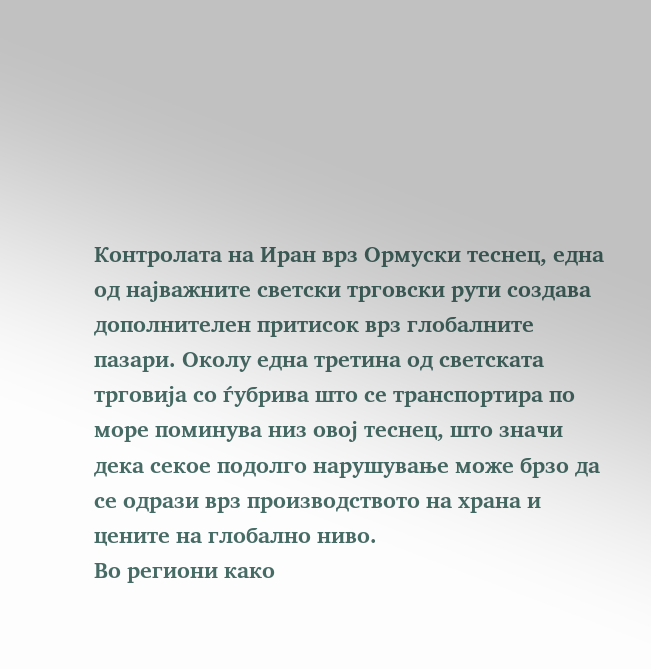Контролата на Иран врз Ормуски теснец, една од најважните светски трговски рути создава дополнителен притисок врз глобалните пазари. Околу една третина од светската трговија со ѓубрива што се транспортира по море поминува низ овој теснец, што значи дека секое подолго нарушување може брзо да се одрази врз производството на храна и цените на глобално ниво.
Во региони како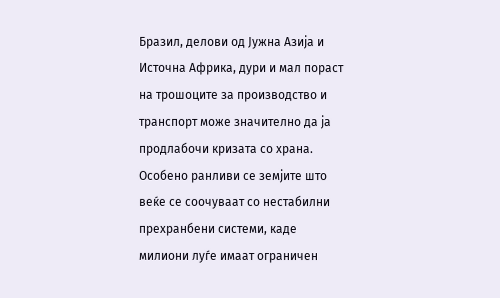Бразил, делови од Јужна Азија и Источна Африка, дури и мал пораст на трошоците за производство и транспорт може значително да ја продлабочи кризата со храна.
Особено ранливи се земјите што веќе се соочуваат со нестабилни прехранбени системи, каде милиони луѓе имаат ограничен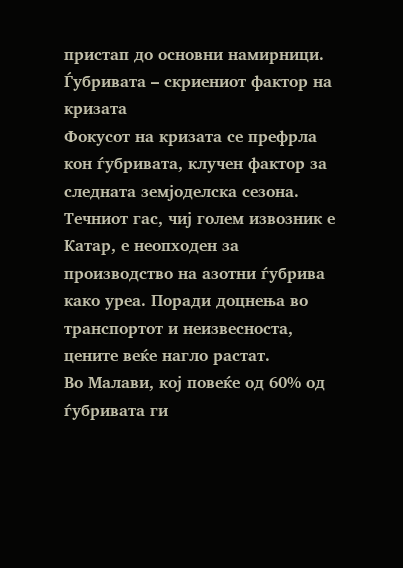пристап до основни намирници.
Ѓубривата – скриениот фактор на кризата
Фокусот на кризата се префрла кон ѓубривата, клучен фактор за следната земјоделска сезона. Течниот гас, чиј голем извозник е Катар, е неопходен за производство на азотни ѓубрива како уреа. Поради доцнења во транспортот и неизвесноста, цените веќе нагло растат.
Во Малави, кој повеќе од 60% од ѓубривата ги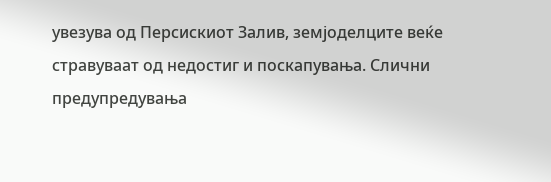увезува од Персискиот Залив, земјоделците веќе стравуваат од недостиг и поскапувања. Слични предупредувања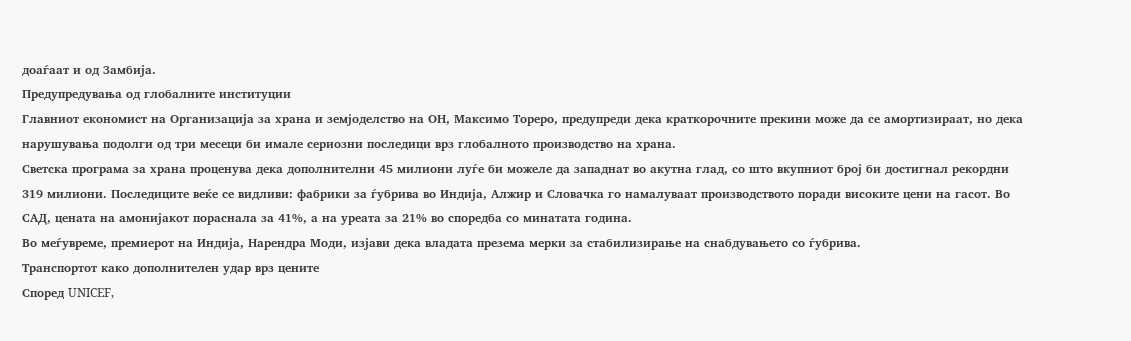доаѓаат и од Замбија.
Предупредувања од глобалните институции
Главниот економист на Организација за храна и земјоделство на ОН, Максимо Тореро, предупреди дека краткорочните прекини може да се амортизираат, но дека нарушувања подолги од три месеци би имале сериозни последици врз глобалното производство на храна.
Светска програма за храна проценува дека дополнителни 45 милиони луѓе би можеле да западнат во акутна глад, со што вкупниот број би достигнал рекордни 319 милиони. Последиците веќе се видливи: фабрики за ѓубрива во Индија, Алжир и Словачка го намалуваат производството поради високите цени на гасот. Во САД, цената на амонијакот пораснала за 41%, а на уреата за 21% во споредба со минатата година.
Во меѓувреме, премиерот на Индија, Нарендра Моди, изјави дека владата презема мерки за стабилизирање на снабдувањето со ѓубрива.
Транспортот како дополнителен удар врз цените
Според UNICEF,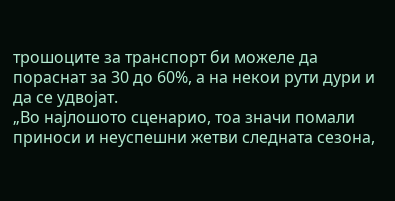трошоците за транспорт би можеле да пораснат за 30 до 60%, а на некои рути дури и да се удвојат.
„Во најлошото сценарио, тоа значи помали приноси и неуспешни жетви следната сезона,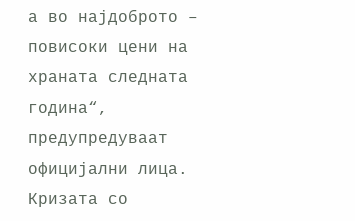а во најдоброто – повисоки цени на храната следната година“, предупредуваат официјални лица.
Кризата со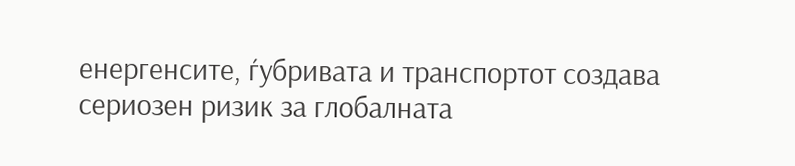енергенсите, ѓубривата и транспортот создава сериозен ризик за глобалната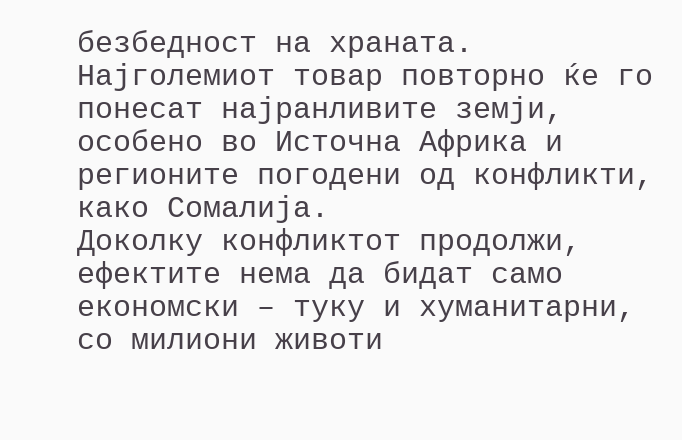безбедност на храната. Најголемиот товар повторно ќе го понесат најранливите земји, особено во Источна Африка и регионите погодени од конфликти, како Сомалија.
Доколку конфликтот продолжи, ефектите нема да бидат само економски – туку и хуманитарни, со милиони животи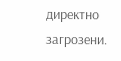директно загрозени.